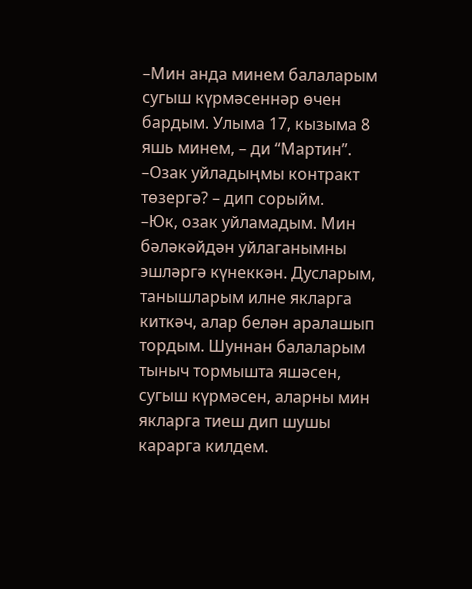–Мин анда минем балаларым сугыш күрмәсеннәр өчен бардым. Улыма 17, кызыма 8 яшь минем, – ди “Мартин”.
–Озак уйладыңмы контракт төзергә? – дип сорыйм.
–Юк, озак уйламадым. Мин бәләкәйдән уйлаганымны эшләргә күнеккән. Дусларым, танышларым илне якларга киткәч, алар белән аралашып тордым. Шуннан балаларым тыныч тормышта яшәсен, сугыш күрмәсен, аларны мин якларга тиеш дип шушы карарга килдем.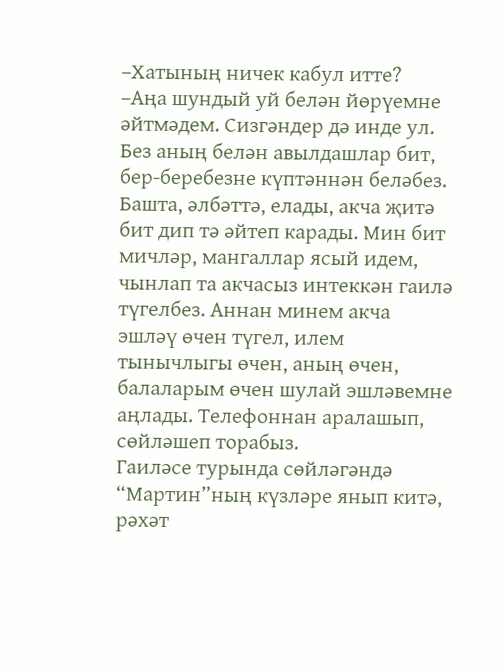–Хатының ничек кабул итте?
–Аңа шундый уй белән йөрүемне әйтмәдем. Сизгәндер дә инде ул. Без аның белән авылдашлар бит, бер-беребезне күптәннән беләбез. Башта, әлбәттә, елады, акча җитә бит дип тә әйтеп карады. Мин бит мичләр, мангаллар ясый идем, чынлап та акчасыз интеккән гаилә түгелбез. Аннан минем акча эшләү өчен түгел, илем тынычлыгы өчен, аның өчен, балаларым өчен шулай эшләвемне аңлады. Телефоннан аралашып, сөйләшеп торабыз.
Гаиләсе турында сөйләгәндә “Мартин”ның күзләре янып китә, рәхәт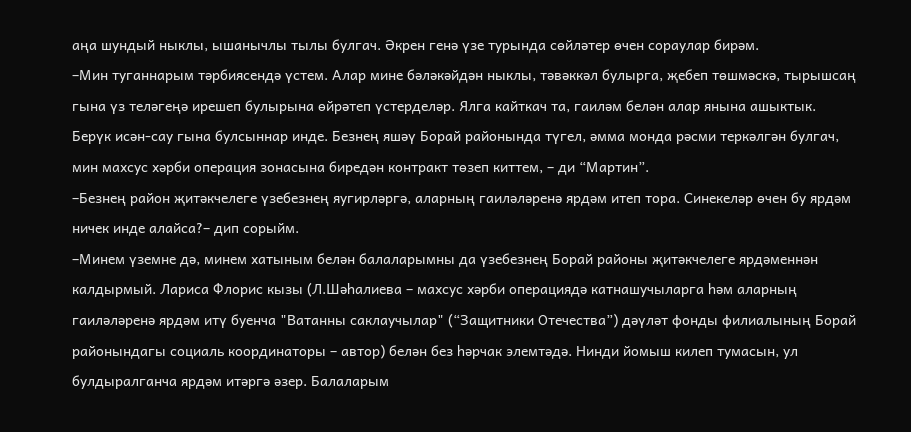аңа шундый ныклы, ышанычлы тылы булгач. Әкрен генә үзе турында сөйләтер өчен сораулар бирәм.
–Мин туганнарым тәрбиясендә үстем. Алар мине бәләкәйдән ныклы, тәвәккәл булырга, җебеп төшмәскә, тырышсаң гына үз теләгеңә ирешеп булырына өйрәтеп үстерделәр. Ялга кайткач та, гаиләм белән алар янына ашыктык. Берүк исән-сау гына булсыннар инде. Безнең яшәү Борай районында түгел, әмма монда рәсми теркәлгән булгач, мин махсус хәрби операция зонасына биредән контракт төзеп киттем, – ди “Мартин”.
–Безнең район җитәкчелеге үзебезнең яугирләргә, аларның гаиләләренә ярдәм итеп тора. Синекеләр өчен бу ярдәм ничек инде алайса?– дип сорыйм.
–Минем үземне дә, минем хатыным белән балаларымны да үзебезнең Борай районы җитәкчелеге ярдәменнән калдырмый. Лариса Флорис кызы (Л.Шәһалиева – махсус хәрби операциядә катнашучыларга һәм аларның гаиләләренә ярдәм итү буенча "Ватанны саклаучылар" (“Защитники Отечества”) дәүләт фонды филиалының Борай районындагы социаль координаторы – автор) белән без һәрчак элемтәдә. Нинди йомыш килеп тумасын, ул булдыралганча ярдәм итәргә әзер. Балаларым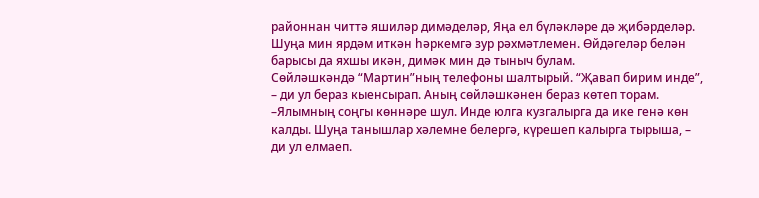районнан читтә яшиләр димәделәр, Яңа ел бүләкләре дә җибәрделәр. Шуңа мин ярдәм иткән һәркемгә зур рәхмәтлемен. Өйдәгеләр белән барысы да яхшы икән, димәк мин дә тыныч булам.
Сөйләшкәндә “Мартин”ның телефоны шалтырый. “Җавап бирим инде”, – ди ул бераз кыенсырап. Аның сөйләшкәнен бераз көтеп торам.
–Ялымның соңгы көннәре шул. Инде юлга кузгалырга да ике генә көн калды. Шуңа танышлар хәлемне белергә, күрешеп калырга тырыша, – ди ул елмаеп.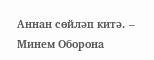Аннан сөйләп китә. – Минем Оборона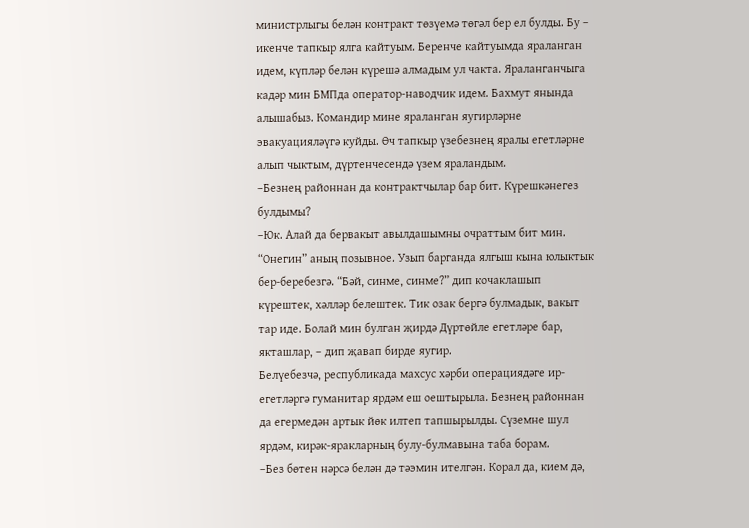министрлыгы белән контракт төзүемә төгәл бер ел булды. Бу – икенче тапкыр ялга кайтуым. Беренче кайтуымда яраланган идем, күпләр белән күрешә алмадым ул чакта. Яраланганчыга кадәр мин БМПда оператор-наводчик идем. Бахмут янында алышабыз. Командир мине яраланган яугирләрне эвакуацияләүгә куйды. Өч тапкыр үзебезнең яралы егетләрне алып чыктым, дүртенчесендә үзем яраландым.
–Безнең районнан да контрактчылар бар бит. Күрешкәнегез булдымы?
–Юк. Алай да бервакыт авылдашымны очраттым бит мин. “Онегин” аның позывное. Узып барганда ялгыш кына юлыктык бер-беребезгә. “Бәй, синме, синме?” дип кочаклашып күрештек, хәлләр белештек. Тик озак бергә булмадык, вакыт тар иде. Болай мин булган җирдә Дүртөйле егетләре бар, якташлар, – дип җавап бирде яугир.
Белүебезчә, республикада махсус хәрби операциядәге ир-егетләргә гуманитар ярдәм еш оештырыла. Безнең районнан да егермедән артык йөк илтеп тапшырылды. Сүземне шул ярдәм, кирәк-яракларның булу-булмавына таба борам.
–Без бөтен нәрсә белән дә тәэмин ителгән. Корал да, кием дә,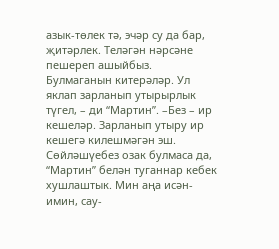азык-төлек тә, эчәр су да бар, җитәрлек. Теләгән нәрсәне пешереп ашыйбыз. Булмаганын китерәләр. Ул яклап зарланып утырырлык түгел, – ди “Мартин”. –Без – ир кешеләр. Зарланып утыру ир кешегә килешмәгән эш.
Сөйләшүебез озак булмаса да, “Мартин” белән туганнар кебек хушлаштык. Мин аңа исән-имин, сау-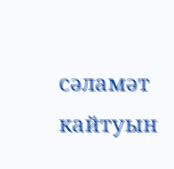сәламәт кайтуын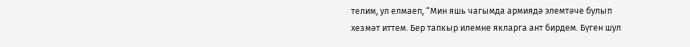телим, ул елмаеп, “Мин яшь чагымда армиядә элемтәче булып хезмәт иттем. Бер тапкыр илемне якларга ант бирдем. Бүген шул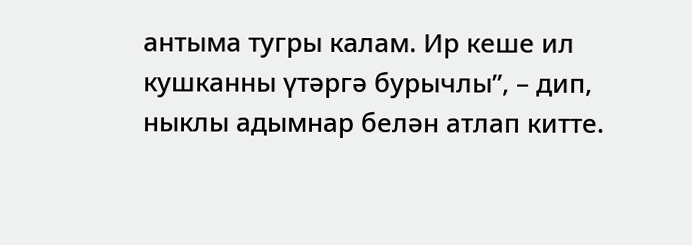антыма тугры калам. Ир кеше ил кушканны үтәргә бурычлы”, – дип, ныклы адымнар белән атлап китте.